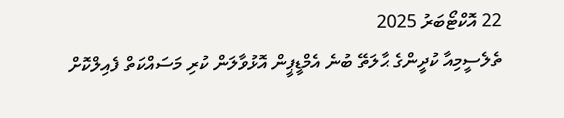22 އޮކްޓޯބަރު 2025
ތެލެސީމިއާ ކުދީންގެ ޙާލަތޭ ބުނެ އެމްޑީޕީން އޮޅުވާލަން ކުރި މަސައްކަތް ފެއިލްކޮށް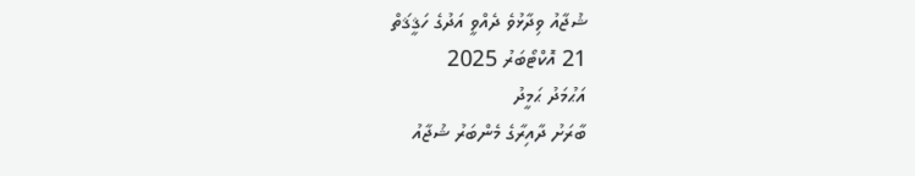ޝުޖާއު ވިދާޅުވެ ދެއްވީ އަދުގެ ހަޤީޤަތް
21 އޮކްޓޯބަރު 2025
އަޙުމަދު ޙަމީދު
ބާރަށު ދާއިރާގެ މެންބަރު ޝުޖާއު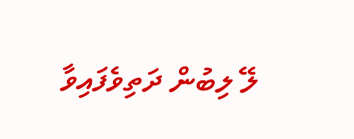ލޭ ލިބުން ދަތިވެފައިވާ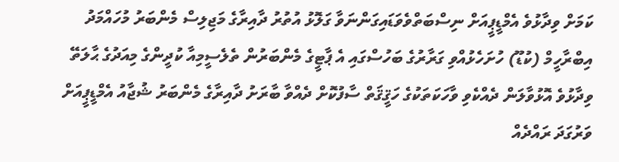ކަމަށް ވިދާޅުވެ އެމްޑީޕީއަށް ނިސްބަތްވެވަޑައިގަންނަވާ ގަލޮޅު އުތުރު ދާއިރާގެ މަޖިލިސް މެންބަރު މުހައްމަދު އިބްރާހީމް (ކުޑޫ) ހުށަހެޅުއްވި ގަރާރުގެ ބަހުސްގައި އެ ޕާޓީގެ މެންބަރުން ތެލެސީމިއާ ކުދީންގެ މިއަދުގެ ޙާލަތޭ ވިދާޅުވެ އޮޅުވާލަން ދެއްކެވި ވާހަކަތަކުގެ ހަޤީޤަތް ސާފުކޮށް ދެއްވާ ބާރަށު ދާއިރާގެ މެންބަރު ޝުޖާއު އެމްޑީޕީއަށް ވަރުގަދަ ރައްދެއް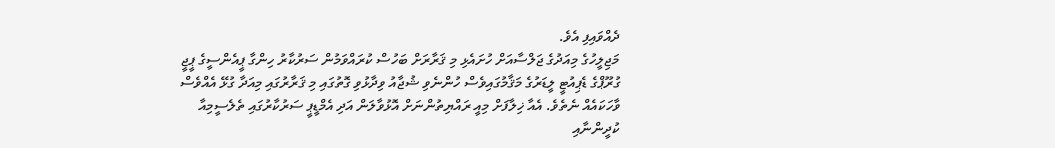ދެއްވައިފި އެވެ.
މަޖިލީހުގެ މިއަދުގެ ޖަލްސާއަށް ހުށައެޅި މި ޤަރާރަށް ބަހުސް ކުރައްވަމުން ސަރުކާރު ހިންގާ ޕީއެންސީގެ ޕީޖީ ގުރޫޕްގެ ޑެޕިއުޓީ ލީޑަރުގެ މަޤާމުގައިވެސް ހުންނެވި ޝުޖާއު ވިދާޅުވި ގޮތުގައި މި ޤަރާރުގައި މިއަދާ ގުޅޭ އެއްވެސް ވާހަކައެއް ނެތެވެ. އެއާ ޚިލާފަށް މިއީ ރައްޔިތުންނަށް އޮޅުވާލަން އަދި އެމްޑީޕީ ސަރުކާރުގައި ތެލެސީމިއާ ކުދީންނާއި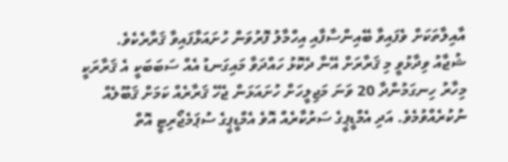އާއިލާތަކަށް ވެފައިވާ ބޭއިންސާފާއި އިހްމާލު ފޮރުވަން ހުށައަޅާފައިވާ ޤަރާރެކެވެ.
ޝުޖާއު ވިދާޅުވީ މި ޤަރާރަށް އޭނާ ދެކޮޅު ހައްދަވާ މައިގަނޑު އެއް ސަބަބަކީ އެ ޤަރާރަކީ މިހާރު ހިނގަމުންދާ 20 ވަނަ މަޖިލީހަށް ހުށައަޅަން ޖެހޭ ޤަރާރެއް ކަމަށް ޤަބޫލެއް ނުކުރެއްވުމެވެ. އަދި އެމްޑީޕީގެ ސަރުކާރެއް އޮވެ އެމްޑީޕީގެ ސުޕަމެޖޯރިޓީ އޮތް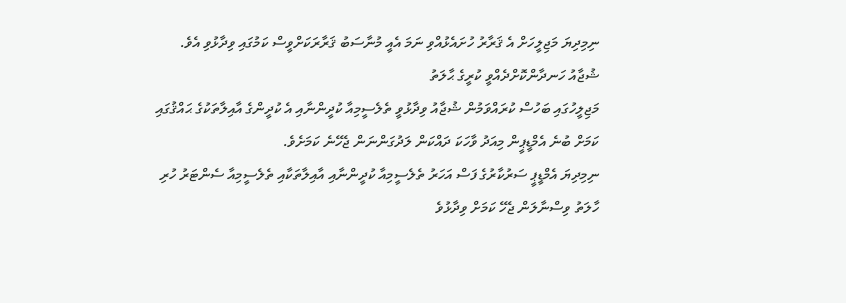ނިމިދިޔަ މަޖިލީހަށް އެ ޤަރާރު ހުށައެޅުއްވި ނަމަ އެއީ މުނާސަބު ޤަރާރަކަށްވީސް ކަމުގައި ވިދާޅުވި އެވެ.
ޝުޖާއު ހަނދާންކޮށްދެއްވީ ކުރީގެ ޙާލަތު
މަޖިލީހުގައި ބަހުސް ކުރައްވަމުން ޝުޖާއު ވިދާޅުވީ ތެލެސީމިއާ ކުދީންނާއި އެ ކުދީންގެ އާއިލާތަކުގެ ޙައްޤުގައި ކަމަށް ބުނެ އެމްޑީޕީން މިއަދު ވާހަކަ ދައްކަން ލަދުގަންނަން ޖެހޭނެ ކަމަށެވެ.
ނިމިދިޔަ އެމްޑީޕީ ސަރުކާރުގެ ފަސް އަހަރު ތެލެސީމިއާ ކުދީންނާއި އާއިލާތަކާއި ތެލެސީމިއާ ސެންޓަރު ހުރި ހާލަތު ވިސްނާލަން ޖެހޭ ކަމަށް ވިދާޅުވެ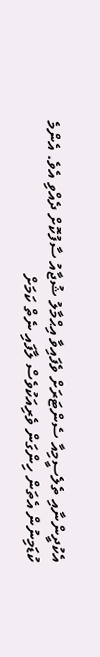އެކުދީންނާއި ތެލެސީމިއާ ސެންޓަރަށް ވެފައިވާ އިޙްމާލު ޝުޖާއު ސާފުކޮށް ދެއްވި އެވެ. އެންމެ ކުޑަމިނުން އެތަން ހިންގަން ވެރިއަކުވެސް ލާފައި ނެތް ކަމަށް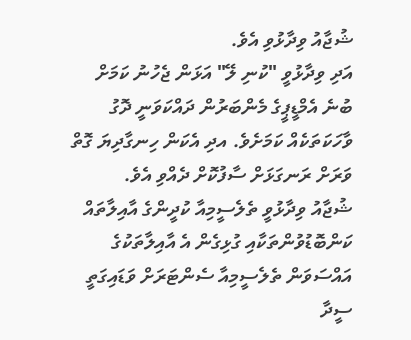ޝުޖާއު ވިދާޅުވި އެވެ.
އަދި ވިދާޅުވީ "ކުނި ލޭ" އަޅަން ޖެހުނު ކަމަށް ބުނެ އެމްޑީޕީގެ މެންބަރުން ދައްކަވަނީ ދޮގު ވާހަކަތަކެއް ކަމަށެވެ. އދި އެކަން ހިނގާދިޔަ ގޮތް ވަރަށް ރަނގަޅަށް ސާފުކޮށް ދެއްވި އެވެ.
ޝުޖާއު ވިދާޅުވީ ތެލެސީމިއާ ކުދީންގެ އާއިލާތައް ކަންބޮޑުވުންތަކާއި ގުޅިގެން އެ އާއިލާތަކުގެ އައްސަވަން ތެލެސީމިއާ ސެންޓަރަށް ވަޑައިގަތީ ސީދާ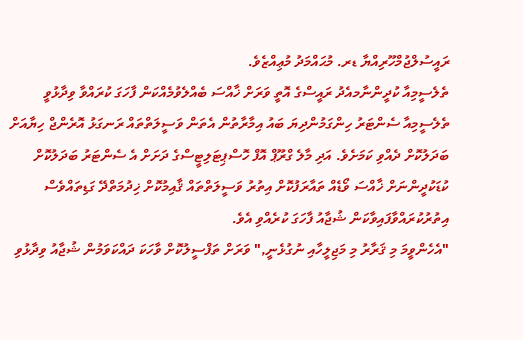ރައީސުލްޖުމްހޫރިއްޔާ ޑރ. މުޙައްމަދު މުޢިއްޒެވެ.
ތެލެސީމިއާ ކުދީންނާމއެދު ރައީސްގެ އޮތީ ވަރަށް ޚާއްސަ ބެއްލެވުމެއްކަން ފާހަގަ ކުރައްވާ ވިދާޅުވީ ތެލެސީމިއާ ސެންޓަރު ހިންގަމުންދިޔަ ބައު އިމާރާތުން އެތަން ވަސީލަތްތައް ރަނގަޅު އޮރެންޖް ހިޔާއަށް ބަދަލުކޮށް ދެއްވި ކަމަށެވެ. އަދި މާލެ ގްރޫޕް އޮފް ހޮސްޕިޓަލިޓީސްގެ ދަށަށް އެ ސެންޓަރު ބަދަލުކޮށް ކުޑަކުދީންނަށް ޚާއްސަ ވޯޑެއް ތައާރަފުކޮށް އިތުރު ވަސީލަތްތައް ޤާއިމުކޮށް ޚިދުމަތްދޭ ގަޑިތައްވެސް އިތުރުކުރައްވާފައިވާކަން ޝުޖާއު ފާހަގަ ކުރެއްވި އެވެ.
"އެހެންވީމަ މި ޤަރާރު މި މަޖިލީހާއި ނުގުޅެނީ," ވަރަށް ތަފްސީލުކޮށް ވާހަކަ ދައްކަވަމުން ޝުޖާއު ވިދާޅުވި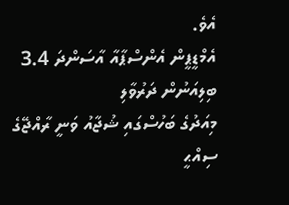އެވެ.
އެމްޑީޕީން އެންސްޕާއާ އާސަންދަ 3.4 ބިލިއަނުން ދަރުވާލި
މިއަދުގެ ބަހުސްގައި ޝުޖާއު ވަނީ ރާއްޖޭގެ ސިއްޙީ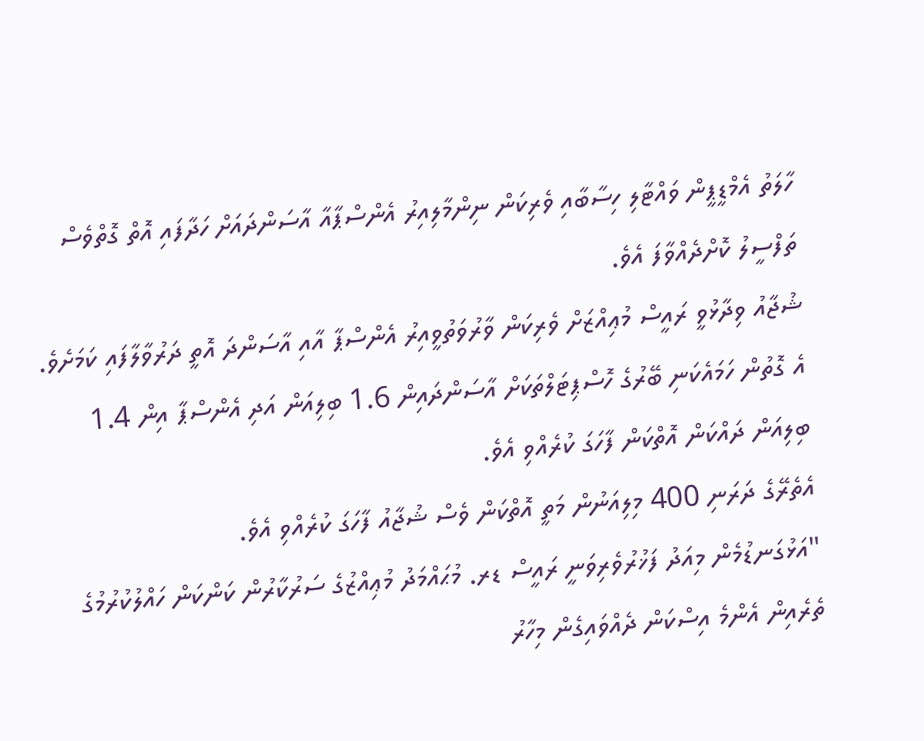ހާލަތު އެމްޑީޕީން ވައްޓާލި ހިސާބާއި ވެރިކަން ނިންމާލިއިރު އެންސްޕާއާ އާސަންދައަށް ހަދާފައި އޮތް ގޮތްވެސް ތަފްސީލު ކޮށްދެއްވާފަ އެވެ.
ޝުޖާއު ވިދާޅުވީ ރައީސް މުޢިއްޒަށް ވެރިކަން ވާރުވަތުވީއިރު އެންސްޕާ އާއި އާސަންދަ އޮތީ ދަރުވާލާފައި ކަމަށެވެ. އެ ގޮތުން ހަމައެކަނި ބޭރުގެ ހޮސްޕިޓަލްތަކަށް އާސަންދައިން 1.6 ބިލިއަން އަދި އެންސްޕާ އިން 1.4 ބިލިއަން ދައްކަން އޮތްކަން ފާހަގަ ކުރެއްވި އެވެ.
އެތެރޭގެ ދަރަނި 400 މިލިއަނުން މަތީ އޮތްކަން ވެސް ޝުޖާއު ފާހަގަ ކުރެއްވި އެވެ.
"އަޅުގަނޑުމެން މިއަދު ފަޚުރުވެރިވަނީ ރައީސް ޑރ. މުޙައްމަދު މުޢިއްޒުގެ ސަރުކާރުން ކަންކަން ހައްލުކުރުމުގެ ތެރެއިން އެންމެ އިސްކަން ދެއްވައިގެން މިހާރު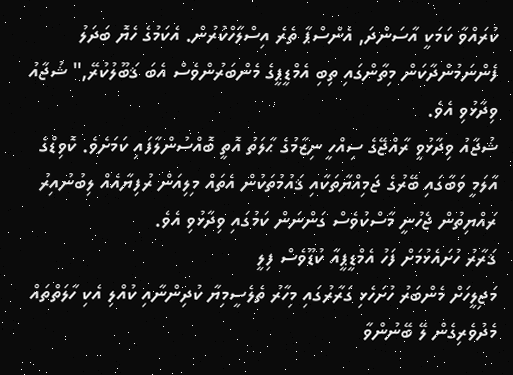ކުރައްވާ ކަމަކީ އާސަންދަ, އެންސްޕާ ތެރެ އިސްލާހްކުރުން. އެކަމުގެ ހެޔޮ ބަދަލު ފެންނަމުންދާކަން މިތާންގައި ތިބި އެމްޑީޕީގެ މެންބަރުންވެސް އެބަ ޤަބޫލުކުރޭ," ޝުޖާއު ވިދާޅުވި އެވެ.
ޝުޖާއު ވިދާޅުވީ ރާއްޖޭގެ ސިއްހީ ނިޒާމުގެ ޙާލަތު އޮތީ ބޮއްސުންލާފައި ކަމަށެވެ. ކޮވިޑްގެ އާލަމީ ވަބާގައި ބޭރުގެ ޖަމިއްޔާތަކާއި ޤައުމުތަކުން އެތައް މިލިއަން ރުފިޔާއެއް ލިބުނުއިރު ރައްޔިތުން ޖެހުނީ މާސްކުވެސް ގަންނަން ކަމުގައި ވިދާޅުވި އެވެ.
ޤަރާރު ހުށައެޅުމަށް ފަހު އެމްޑީޕީއާ ކުޑޫވެސް ފިލީ
މަޖިލީހަށް މެންބަރު ހުށަހެޅި ގަރާރުގައި މިހާރު ތެލެސީމިޔާ ކުދިންނާއި ކުއްލި އެކި ހާލަތްތައް މެދުވެރިގެން ލޭ ބޭނުންވާ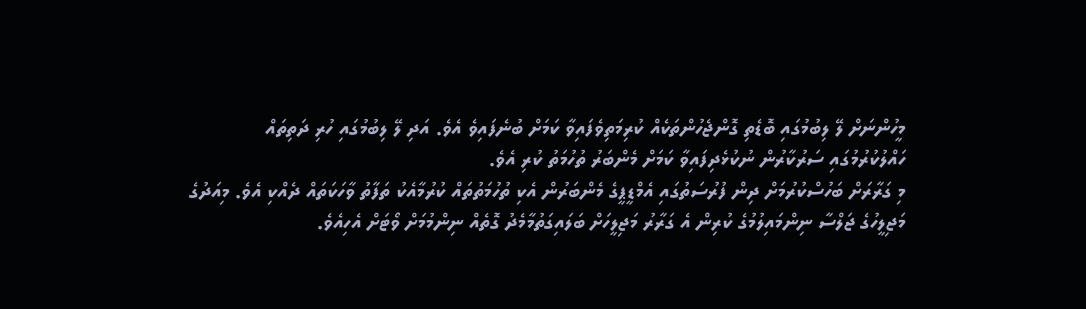މީހުންނަށް ލޭ ލިބުމުގައި ބޮޑެތި ގޮންޖެހުންތަކެއް ކުރިމަތިވެފައިވާ ކަމަށް ބުނެފައިވެ އެވެ. އަދި ލޭ ލިބުމުގައި ހުރި ދަތިތައް ހައްލުކުރުމުގައި ސަރުކާރުން ނުކުޅެދިފައިވާ ކަމަށް މެންބަރު ތުހުމަތު ކުރި އެވެ.
މި ގަރާރަށް ބަހުސްކުރުމަށް ދިން ފުރުސަތުގައި އެމްޑީޕީގެ މެންބަރުން އެކި ތުހުމަތުތައް ކުރުމާއެކު ތަފާތު ވާހަކަތައް ދެއްކި އެވެ. މިއަދުގެ މަޖިލީހުގެ ޖަލްސާ ނިންމައިލުމުގެ ކުރިން އެ ގަރާރު މަޖިލީހަށް ބަލައިގަތުމާމެދު ގޮތެއް ނިންމުމަށް ވޯޓަށް އެހިއެވެ.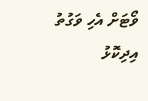ވޯޓަށް އެހި ވަގުތު އިދިކޮޅު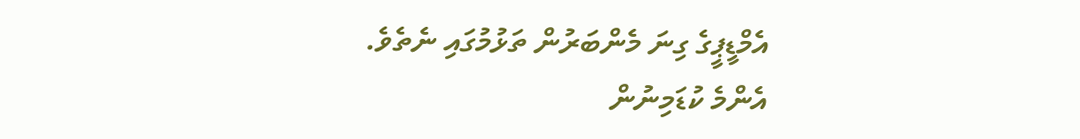އެމްޑީޕީގެ ގިނަ މެންބަރުން ތަޅުމުގައި ނެތެވެ.
އެންމެ ކުޑަމިނުން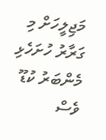މަޖިލީހަށް މި ގަރާރު ހުށަހެޅި މެންބަރު ކުޑޫ ވެސް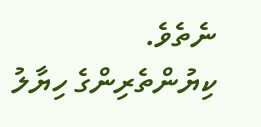ނެތެވެ.
ކިޔުންތެރިންގެ ހިޔާލު